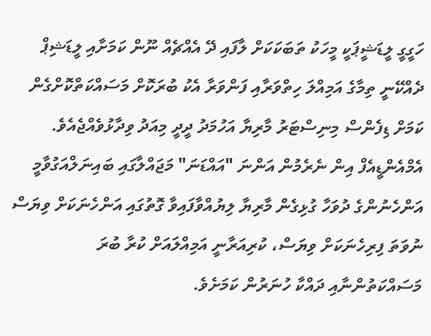ހަގީގީ ލީޑަޝީޕަކީ މީހަކު ތަބަކަކަށް ލާފައި ދޭ އެއްޗެއް ނޫން ކަމަށާއި ލީޑަޝިޕް ދެއްކޭނީ ތިމާގެ އަމިއްލަ ހިތްވަރާއި ފަންވަރާ އެކު ބުރަކޮށް މަސައްކަތްކޮށްގެން ކަމަށް ޑިފެންސް މިނިސްޓަރު މާރިޔާ އަހުމަދު ދީދީ މިއަދު ވިދާޅުވެއްޖެއެވެ.
އެމްއެންޑީއެފް އިން ނެރެމުން އަންނަ "އައްޑަނަ" މަޖައްލާގައި ބައިނަލްއަގުވާމީ އަންހެނުންގެ ދުވަހާ ގުޅިގެން މާރިޔާ ލިޔުއްވާފައިވާ ގޮތުގައި އަންހެނަކަށް ވިޔަސް ނުވަތަ ފިރިހެނަކަށް ވިޔަސް، ކުރިއަރާނީ އަމިއްލައަށް ކުރާ ބުރަ މަސައްކަތުންނާއި ދައްކާ ހުނަރުން ކަމަށެވެ.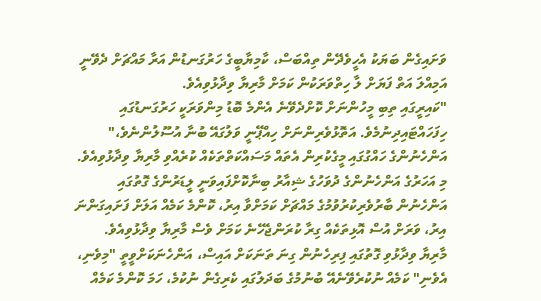ވަށައިގެން ބަޔަކު އެހީވެދޭން ތިއްބަސް، ކާމިޔާބީގެ ހަރުގަނޑުން އަރާ މައްޗަށް ދެވޭނީ އަމިއްލަ އަތް ފަޔަށް ލާ ހިތްވަރަކުން ކަމަށް މާރިޔާ ވިދާޅުވިއެވެ.
"ކައިރީގައި ތިބި މީހުންނަށް ކޮށްދެވޭނެ އެންމެ ބޮޑު މިންވަރަކީ ހަރުގަނޑުގައި ހިފަހައްޓައިދިނުމެވެ. އަތޮޅުވެރިންނަށް ހިއްޕޭނީ ވަލުގައޭ ބުނާ އުސޫލުންނެވެ،" އަންހެނުންގެ ހައްގުގައި މީގެކުރިން އެތައް މަސައްކަތްތަކެއް ކުރެއްވި މާރިޔާ ވިދާޅުވިއެވެ.
މި އަހަރުގެ އަންހެނުންގެ ދުވަހުގެ ޝިއާރު ބިނާކޮށްފައިވަނީ ލީޑަރުންގެ ގޮތުގައި އަންހެނުން ބާރުވެރިކުރުވުމުގެ މައްޗަށް ކަމަށްވާ އިރު، ކޮންމެ ކަމެއް އަލަށް ފަށައިގަންނަ އިރު، ވަރަށް އުސް އޮޅިތަކެއް ގިރާ ކުރަންޖެހޭނެ ކަމަށް ވެސް މާރިޔާ ވިދާޅުވިއެވެ.
މާރިޔާ ވިދާޅުވި ގޮތުގައި ފިރިހެނުން ގިނަ ތަނަކަށް އައިސް، އަންހެނަކަށްވީތީ "މިވެނި، އެވެނި" ކަމެއް ނުކުރެވޭނެއޭ ބުނުމުގެ ބަދަލުގައި ކެރިގެން ނުކުމެ، ހަމަ ކޮންމެ ކަމެއް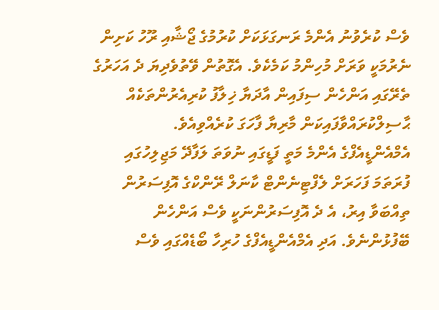ވެސް ކުރެވުނު އެންމެ ރަނގަޅަކަށް ކުރުމުގެ ޖޯޝާއި ރޫހު ކަށިން ނެރުމަކީ ވަރަށް މުހިންމު ކަމެކެވެ. އެގޮތުން ވޭތުވެދިޔަ ދެ އަހަރުގެ ތެރޭގައި އަންހެން ސިފައިން އާދަޔާ ޚިލާފު ކުރިއެރުންތަކެއް ޙާސިލްކުރައްވާފައިކަން މާރިޔާ ފާހަގަ ކުރެއްވިއެވެ.
އެމްއެންޑީއެފްގެ އެންމެ މަތީ ފަޑީގައި ނުވަތަ ލަފާދޭ މަޖިލިހުގައި ފުރަތަމަ ފަހަރަށް ލެފްޓިނެންޓް ކާނަލް ރޭންކްގެ އޮފިސަރުން ތިއްބަވާ އިރު، އެ ދެ އޮފިސަރުންނަކީ ވެސް އަންހެން ބޭފުޅުންނެވެ. އަދި އެމްއެންޑީއެފްގެ ހުރިހާ ބޯޑެއްގައި ވެސް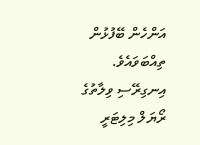އަންހެން ބޭފުޅުން ތިއްބަވައެވެ.
އިނގިރޭސި ވިލާތުގެ ރޯޔަލް މިލިޓަރީ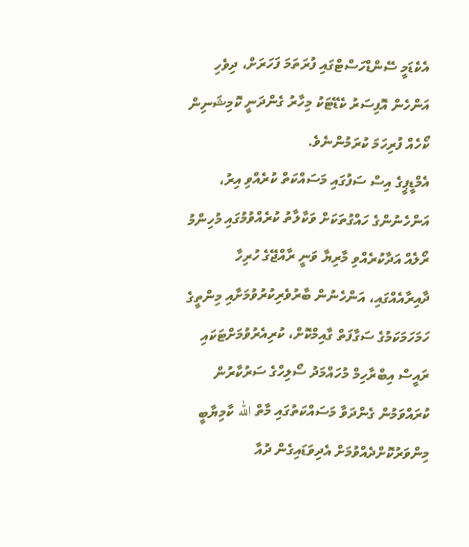އެކެޑަމީ ސޭންޑްހަސްޓްގައި ފުރަތަމަ ފަހަރަށް، ދިވެހި އަންހެން އޮފިސަރު ކެޑޭޓަކު މިހާރު ގެންދަނީ ކޮމިޝަނިން ކޯހެއް ފުރިހަމަ ކުރަމުންނެވެ.
އެމްޑީޕީގެ އިސް ސަފުގައި މަސައްކަތް ކުރެއްވި އިރު، އަންހެނުންގެ ހައްގުތަކަށް ވަކާލާތު ކުރެއްވުމުގައި މުހިންމު ރޯލެއް އަދާކުރެއްވި މާރިޔާ ވަނީ ރާއްޖޭގެ ހުރިހާ ދާއިރާއެއްގައި، އަންހެނުން ބާރުވެރިކުރުވުމަށާއި މިންތީގެ ހަމަހަމަކަމުގެ ސަގާފަތް ގާއިމްކޮށް، ކުރިއެރުވުމަށްޓަކައި ރައީސް އިބްރާހިމް މުހައްމަދު ސޯލިހްގެ ސަރުކާރުން ކުރައްވަމުން ގެންދަވާ މަސައްކަތުގައި މާތް الله ކާމިޔާބީ މިންވަރުކޮށްދެއްވުމަށް އެދިވަޑައިގެން ދުއާ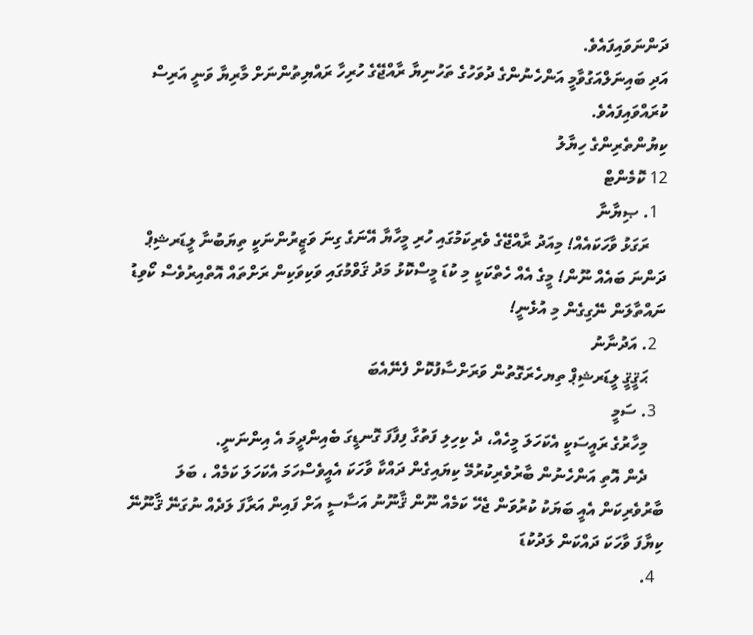ދަންނަވައިފައެވެ.
އަދި ބައިނަލްއަގުވާމީ އަންހެނުންގެ ދުވަހުގެ ތަހުނިޔާ ރާއްޖޭގެ ހުރިހާ ރައްޔިތުންނަށް މާރިޔާ ވަނީ އަރިސް ކުރައްވައިފައެވެ.
ކިޔުންތެރިންގެ ހިޔާލު
12 ކޮމެންޓް
  1. ޞިޔާނާ
    ރަގަޅު ވާހަކައެއް! މިއަދު ރާއްޖޭގެ ވެރިކަމުގައި ހުރި މީހާޔާ އޭނަގެ ގިނަ ވަޒީރުންނަކީ ތިޔަބުނާ ލީޑަރޝިޕް ދަންނަ ބައެއް ނޫން! މީގެ އެއް ހެތްކަކީ މި ކުޑަ މީސްކޮޅު މަދު ޤަވްމުގައި ވަކިވަކިން ރަށްތައް އޮތްއިރުވެސް ކޯވިޑު ނައްތާލަން ނޭގިގެން މި އުޅެނީ!
  2. އަދުނާނު
    ޙަޤީޤީ ލީޑަރޝިޕް ތިޔހެރަގޮތުން ވަރަށްސާފުކޮށް ފެނޭއެބަ
  3. ސަމީ
    މިހާރުގެ ރައީސަކީ އެކަހަލަ މީހެއް، ދެ ކިހިލި ފަތުގާ ފިފާފަ ގޮނޑީގަ ބެއިންދީމަ އެ އިންނަނީ.
    ދެން އޮތި އަންހެނުން ބާރުވެރިކުރުމޭ ކިޔައިގެން ދައްކާ ވާހަކަ އެއީވެސްހަމަ އެކަހަލަ ކަމެއް ، ބަލަ ބާރުވެރިކަން އެއީ ބަޔަކު ކުރުވަން ޖެހޭ ކަމެއް ނޫން ޤާނޫނު އަސާސީ އަށް ފައިން އަރާފަ ލަދެއް ނުގަނޭ ޤާނޫނޭ ކިޔާފަ ވާހަކަ ދައްކަން ލަދުކުޑަ
  4.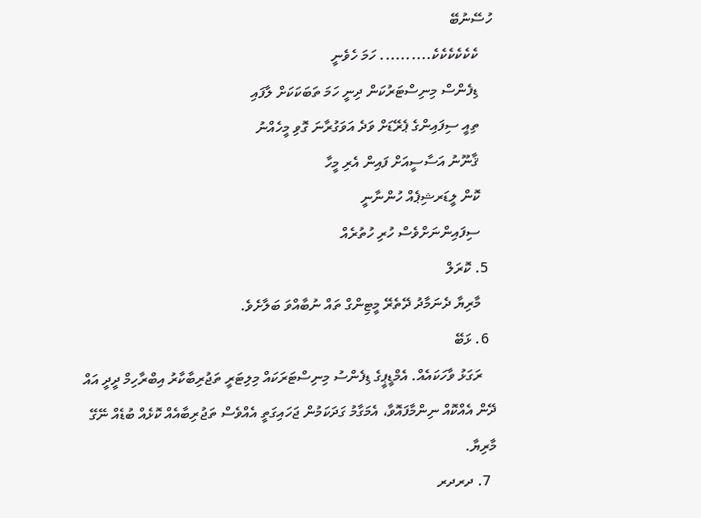ހުސޭނުބޭ
    ކެކެކެކެކެކެ.......... ހަމަ ހެވެނީ
    ޑިފެންސް މިނިސްޓަރުކަން ދިނީ ހަމަ ތަބަކަކަށް ލާފައި
    ތިއީ ސިފައިންގެ ޕެރޭޑަށް ވަދެ އަވަގުރާނަ ގޮވި މީހެއްނު
    ޤާނޫނު އަސާސީއަށް ފައިން އެރި މީހާ
    ކޮން ލީޑަރޝިޕެއް ހުންނާނީ
    ސިފައިންނަށްވެސް ހުރި ހުތުރެއް
  5. ކޮރަލް
    މާރިޔާ ދެނަމާދު ދޭތެރޭ މީޓިންގް ތައް ނުބާއްވަ ބަލާށެވެ.
  6. ޅަބޭ
    ރަގަޅު ވާހަކައެއް. އެމްޑީޕީގެ ޑިފެންސު މިނިސްޓަރަކައް މިލިޓަރީ ތަޖުރިބާކާރު އިބްރާހިމް ދީދީ އައް ދޭން އެއްކޮއް ނިންމާފައޮވާ، އެމަގާމު ގަދަކަމުން ޖަހައިގަތީ އެއްވެސް ތަޖުރިބާއެއް ކޮޅެއް ބުޑެއް ނޭގޭ މާރިޔާ.
  7. ދރދރ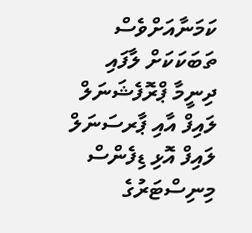ކަމަނާއަށްވެސް ތަބަކަކަށް ލާފައި ދިނީމާ ޕްރޮފެޝަނަލް ލައިފް އާއި ޕާރސަނަލް ލައިފް އޮޅި ޑިފެންސް މިނިސްޓަރުގެ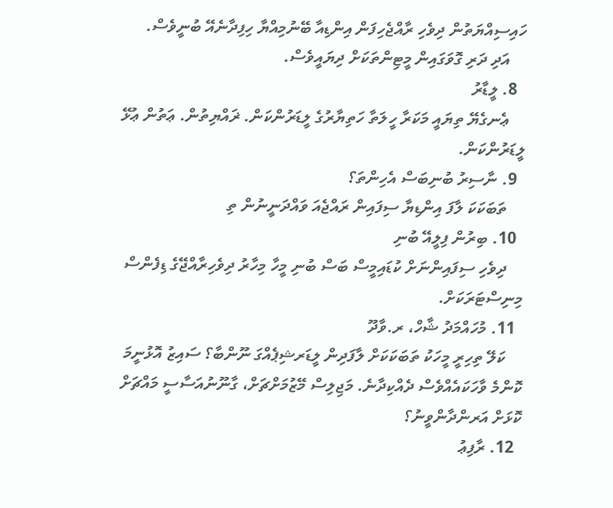ހައިސިއްޔަތުން ދިވެހި ރާއްޖެހިފަން އިންޑިއާ ބޭނުމިއްޔާ ހިފިދާނެއޭ ބުނީވެސް.
    އަދި ދަރި ގޮވަގައިން މީޓިންތަކަށް ދިޔައީވެސް.
  8. ލީޑާރު
    ޢެނގެޔޭ ތިޔައީ މަކަރާ ހީލަތާ ހަތިޔާރުގެ ލީޑަރުންކަން. ޜައްޔިތުން. ޢަތުން ޢުޅޭ ލީޑަރުންކަން.
  9. ނާސިރު ބުނިބަސް އެހިންތަ؟
    ތަބަކަކަ ލާފަ އިންޑިޔާ ސިފައިން ރައްޖެއަ ވައްދަނީނުން ތި
  10. ބިރުން ފިލީއޭ ބުނި
    ދިވެހި ސިފައިންނަށް ކުޑައިމީސް ބަސް ބުނި މީހާ މިހާރު ދިވެހިރާއްޖޭގެ ޑިފެންސް މިނިސްޓަރަކަށް.
  11. މުހައްމަދު ޝާހް، ރ.ވާދޫ
    ކަލޭ ތިހިރީ މީހަކު ތަބަކަކަށް ލާފަދިން ލީޑަރޝިޕެއްގަ ނޫންބާ؟ ސައިޒު އޮޅުނީމަ ކޮންމެ ވާހަކައެއްވެސް ދެއްކިދާނެ. މަޖިލިސް މޭޒުމަށްޗަށް، ގާނޫނުއަސާސީ މައްޗަށް ކޮޅަށް އަރންދާންވީނު؟
  12. ރާފިޢު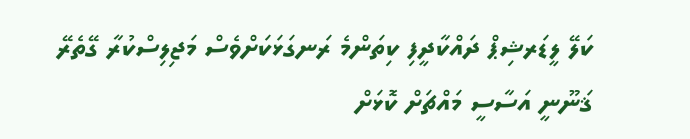ކަލޭ ލީޑަރޝިޕް ދައްކާދީފި ކިތަންމެ ރަނގަޅަކަށްވެސް މަޖިލިސްކުރާ ގޭތެރޭ ޤަނޫނީ އަސާސީ މައްޗަށް ކޮޅަށް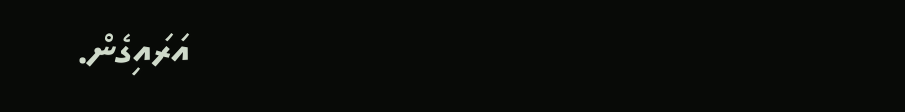އަރައިގެން.